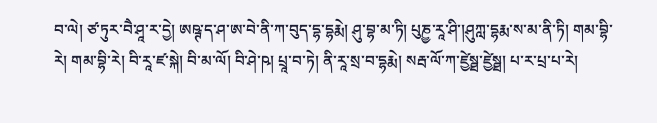བ་ལེ། ཙ་ཏུར་བཻ་ཤཱ་ར་དྱེ། ཨཥྚ་ད་ཤ་ཨ་བེ་ནི་ཀ་བུད་དྷ་དྷརྨེ། ཤུ་བྷ་མ་ཏི། པུཎྱ་རཱ་ཤི་།ཤུཀླ་དྷརྨ་ས་མ་ནི་ཏི། གམ་བྷི་རེ། གམ་བྷི་རེ། བི་རཱ་ཛ་སྐེ། བི་མ་ལོ། བི་ཤེ་ཥ། པྲཱ་བ་ཏེ། ནི་རཱ་སྲ་བ་དྷརྨེ། སརྦ་ལོ་ཀ་ཛྱེསྠ་ཛྱེསྠ། པ་ར་པྲ་པ་རེ།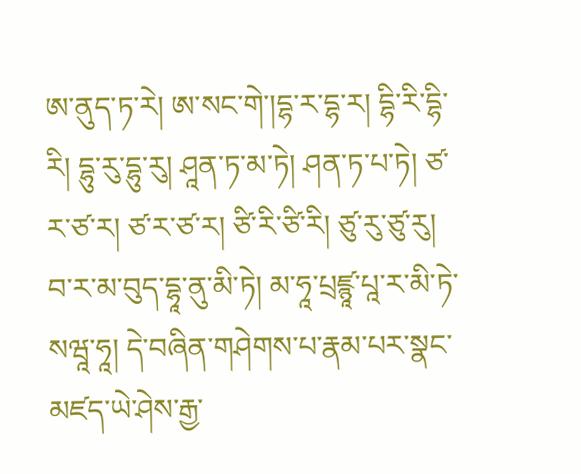ཨ་ནུད་ཏ་རེ། ཨ་སང་གེ་།དྷ་ར་དྷ་ར། དྷི་རི་དྷི་རི། དྷུ་རུ་དྷུ་རུ། ཤཱན་ཏ་མ་ཏེ། ཤན་ཏ་པ་ཏེ། ཙ་ར་ཙ་ར། ཙ་ར་ཙ་ར། ཙི་རི་ཙི་རི། ཙུ་རུ་ཙུ་རུ། བ་ར་མ་བུད་དྷཱ་ནུ་མི་ཏེ། མ་ཧཱ་པྲཛྙཱ་པཱ་ར་མི་ཏེ་སཝཱ་ཧཱ། དེ་བཞིན་གཤེགས་པ་རྣམ་པར་སྣང་མཛད་ཡེ་ཤེས་རྒྱ་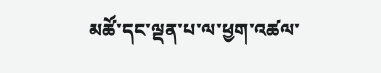མཚོ་དང་ལྡན་པ་ལ་ཕྱག་འཚལ་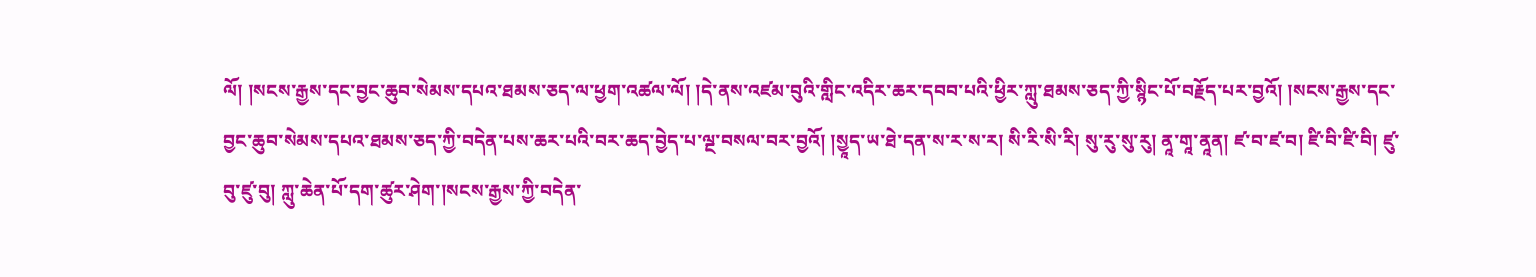ལོ། །སངས་རྒྱས་དང་བྱང་ཆུབ་སེམས་དཔའ་ཐམས་ཅད་ལ་ཕྱག་འཚལ་ལོ། །དེ་ནས་འཛམ་བུའི་གླིང་འདིར་ཆར་དབབ་པའི་ཕྱིར་ཀླུ་ཐམས་ཅད་ཀྱི་སྙིང་པོ་བརྗོད་པར་བྱའོ། །སངས་རྒྱས་དང་བྱང་ཆུབ་སེམས་དཔའ་ཐམས་ཅད་ཀྱི་བདེན་པས་ཆར་པའི་བར་ཆད་བྱེད་པ་ལྔ་བསལ་བར་བྱའོ། །སྱཱད་ཡ་ཐེ་དན་ས་ར་ས་ར། སི་རི་སི་རི། སུ་རུ་སུ་རུ། ནཱ་གཱ་ནཱན། ཛ་བ་ཛ་བ། ཛི་བི་ཛི་བི། ཛུ་བུ་ཛུ་བུ། ཀླུ་ཆེན་པོ་དག་ཚུར་ཤེག་།སངས་རྒྱས་ཀྱི་བདེན་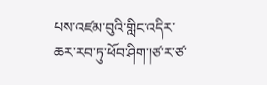པས་འཛམ་བུའི་གླིང་འདིར་ཆར་རབ་ཏུ་ཕོབ་ཤིག་།ཙ་ར་ཙ་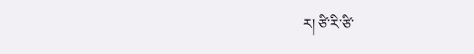ར། ཙི་རི་ཙི་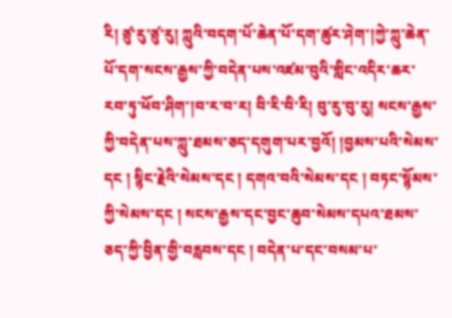རི། ཙུ་རུ་ཙུ་རུ། ཀླུའི་བདག་པོ་ཆེན་པོ་དག་ཚུར་ཤེག་།ཀྱེ་ཀླུ་ཆེན་པོ་དག་སངས་རྒྱས་ཀྱི་བདེན་པས་འཛམ་བུའི་གླིང་འདིར་ཆར་རབ་ཏུ་ཕོབ་ཤིག་།བ་ར་བ་ར། བི་རི་བི་རི། བུ་རུ་བུ་རུ། སངས་རྒྱས་ཀྱི་བདེན་པས་ཀླུ་ཐམས་ཅད་དགུག་པར་བྱའོ། །བྱམས་པའི་སེམས་དང ། སྙིང་རྗེའི་སེམས་དང ། དགའ་བའི་སེམས་དང ། བཏང་སྙོམས་ཀྱི་སེམས་དང ། སངས་རྒྱས་དང་བྱང་ཆུབ་སེམས་དཔའ་ཐམས་ཅད་ཀྱི་བྱིན་གྱི་བརླབས་དང ། བདེན་པ་དང་བསམ་པ་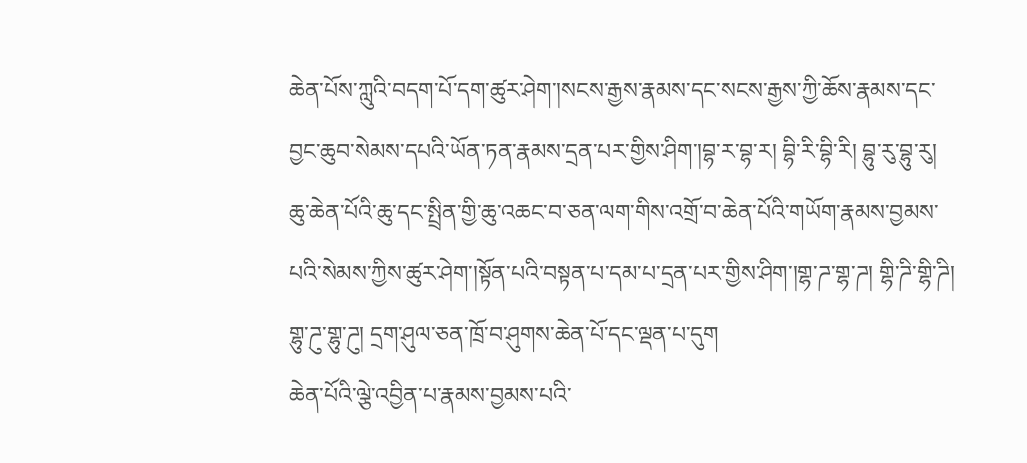ཆེན་པོས་ཀླུའི་བདག་པོ་དག་ཚུར་ཤེག་།སངས་རྒྱས་རྣམས་དང་སངས་རྒྱས་ཀྱི་ཆོས་རྣམས་དང་བྱང་ཆུབ་སེམས་དཔའི་ཡོན་ཏན་རྣམས་དྲན་པར་གྱིས་ཤིག་།བྷ་ར་བྷ་ར། བྷི་རི་བྷི་རི། བྷུ་རུ་བྷུ་རུ། ཆུ་ཆེན་པོའི་ཆུ་དང་སྤྲིན་གྱི་ཆུ་འཆང་བ་ཅན་ལག་གིས་འགྲོ་བ་ཆེན་པོའི་གཡོག་རྣམས་བྱམས་པའི་སེམས་ཀྱིས་ཚུར་ཤེག་།སྟོན་པའི་བསྟན་པ་དམ་པ་དྲན་པར་གྱིས་ཤིག་།གྷ་ཌ་གྷ་ཌ། གྷི་ཌི་གྷི་ཌི། གྷུ་ཌུ་གྷུ་ཌུ། དྲག་ཤུལ་ཅན་ཁྲོ་བ་ཤུགས་ཆེན་པོ་དང་ལྡན་པ་དུག
ཆེན་པོའི་ལྕེ་འབྱིན་པ་རྣམས་བྱམས་པའི་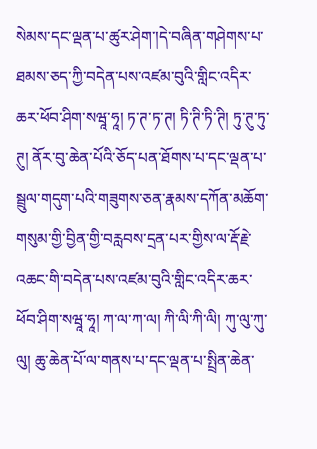སེམས་དང་ལྡན་པ་ཚུར་ཤེག་།དེ་བཞིན་གཤེགས་པ་ཐམས་ཅད་ཀྱི་བདེན་པས་འཛམ་བུའི་གླིང་འདིར་ཆར་ཕོབ་ཤིག་སཝཱ་ཧཱ། ཏ་ཊ་ཏ་ཊ། ཏི་ཊི་ཏི་ཊི། ཏུ་ཊུ་ཏུ་ཊུ། ནོར་བུ་ཆེན་པོའི་ཅོད་པན་ཐོགས་པ་དང་ལྡན་པ་སྦྲུལ་གདུག་པའི་གཟུགས་ཅན་རྣམས་དཀོན་མཆོག་གསུམ་གྱི་བྱིན་གྱི་བརླབས་དྲན་པར་གྱིས་ལ་རྡོ་རྗེ་འཆང་གི་བདེན་པས་འཛམ་བུའི་གླིང་འདིར་ཆར་ཕོབ་ཤིག་སཝཱ་ཧཱ། ཀ་ལ་ཀ་ལ། ཀི་ལི་ཀི་ལི། ཀུ་ལུ་ཀུ་ལུ། ཆུ་ཆེན་པོ་ལ་གནས་པ་དང་ལྡན་པ་སྤྲིན་ཆེན་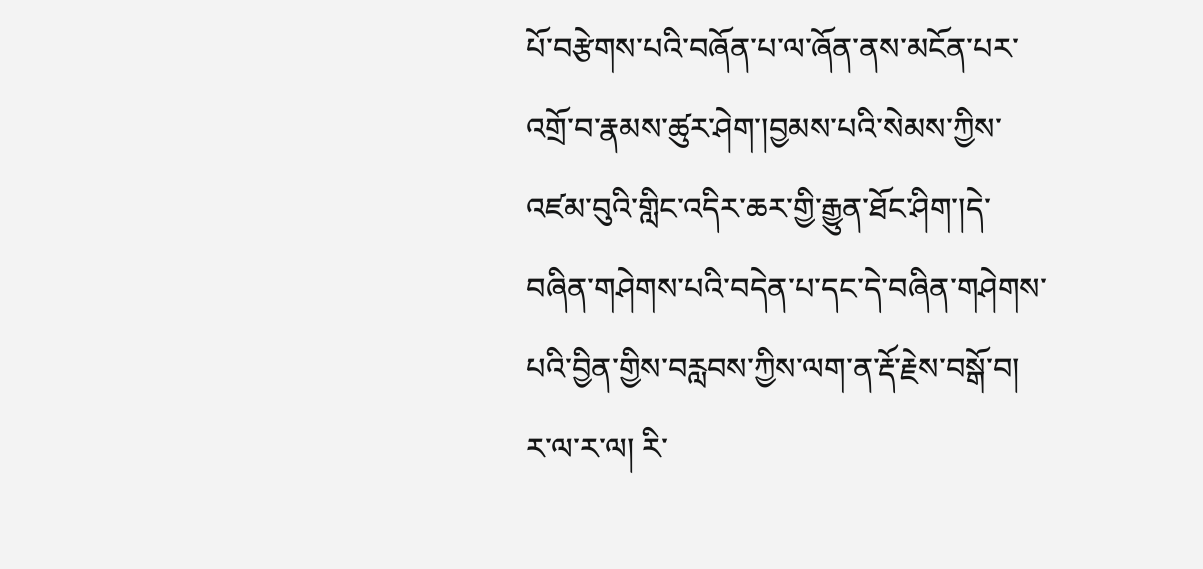པོ་བརྩེགས་པའི་བཞོན་པ་ལ་ཞོན་ནས་མངོན་པར་འགྲོ་བ་རྣམས་ཚུར་ཤེག་།བྱམས་པའི་སེམས་ཀྱིས་འཛམ་བུའི་གླིང་འདིར་ཆར་གྱི་རྒྱུན་ཐོང་ཤིག་།དེ་བཞིན་གཤེགས་པའི་བདེན་པ་དང་དེ་བཞིན་གཤེགས་པའི་བྱིན་གྱིས་བརླབས་ཀྱིས་ལག་ན་རྡོ་རྗེས་བསྒོ་བ། ར་ལ་ར་ལ། རི་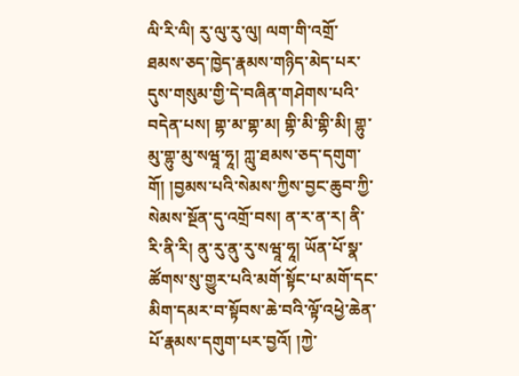ལི་རི་ལི། རུ་ལུ་རུ་ལུ། ལག་གི་འགྲོ་ཐམས་ཅད་ཁྱེད་རྣམས་གཉིད་མེད་པར་དུས་གསུམ་གྱི་དེ་བཞིན་གཤེགས་པའི་བདེན་པས། གྷ་མ་གྷ་མ། གྷི་མི་གྷི་མི། གྷུ་མུ་གྷུ་མུ་སཝཱ་ཧཱ། ཀླུ་ཐམས་ཅད་དགུག་གོ། །བྱམས་པའི་སེམས་ཀྱིས་བྱང་ཆུབ་ཀྱི་སེམས་སྔོན་དུ་འགྲོ་བས། ན་ར་ན་ར། ནི་རི་ནི་རི། ནུ་རུ་ནུ་རུ་སཝཱ་ཧཱ། ཡོན་པོ་སྣ་ཚོགས་སུ་གྱུར་པའི་མགོ་སྟོང་པ་མགོ་དང་མིག་དམར་བ་སྟོབས་ཆེ་བའི་ལྟོ་འཕྱེ་ཆེན་པོ་རྣམས་དགུག་པར་བྱའོ། །ཀྱེ་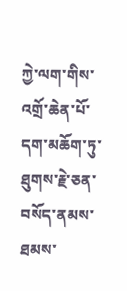ཀྱེ་ལག་གིས་འགྲོ་ཆེན་པོ་དག་མཆོག་ཏུ་ཐུགས་རྗེ་ཅན་བསོད་ནམས་ཐམས་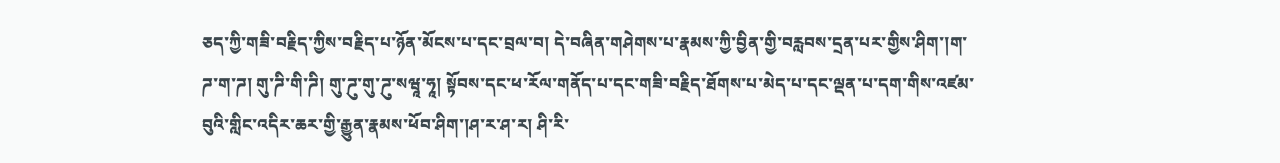ཅད་ཀྱི་གཟི་བརྗིད་ཀྱིས་བརྗིད་པ་ཉོན་མོངས་པ་དང་བྲལ་བ། དེ་བཞིན་གཤེགས་པ་རྣམས་ཀྱི་བྱིན་གྱི་བརླབས་དྲན་པར་གྱིས་ཤིག་།ག་ཌ་ག་ཌ། གུ་ཌི་གི་ཌི། གུ་ཌུ་གུ་ཌུ་སཝཱ་ཧཱ། སྟོབས་དང་ཕ་རོལ་གནོད་པ་དང་གཟི་བརྗིད་ཐོགས་པ་མེད་པ་དང་ལྡན་པ་དག་གིས་འཛམ་བུའི་གླིང་འདིར་ཆར་གྱི་རྒྱུན་རྣམས་ཕོབ་ཤིག་།ཤ་ར་ཤ་ར། ཤི་རི་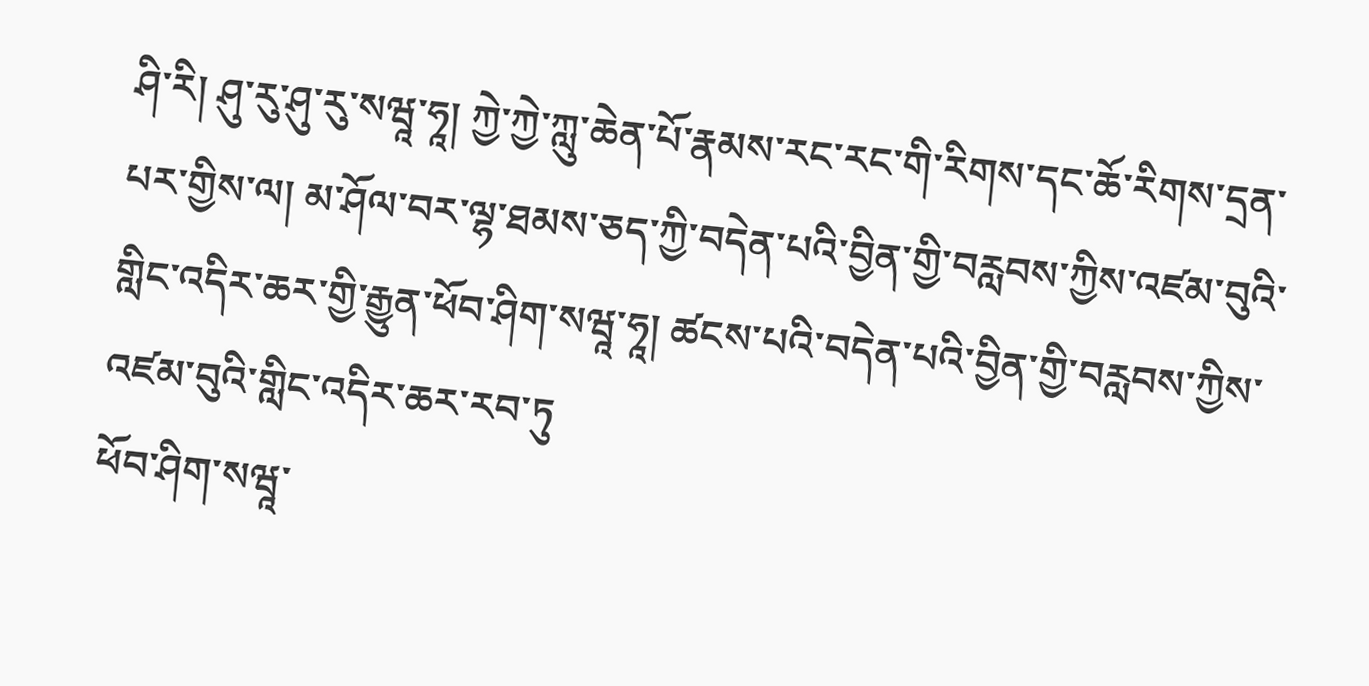ཤི་རི། ཤུ་རུ་ཤུ་རུ་སཝཱ་ཧཱ། ཀྱེ་ཀྱེ་ཀླུ་ཆེན་པོ་རྣམས་རང་རང་གི་རིགས་དང་ཆོ་རིགས་དྲན་པར་གྱིས་ལ། མ་ཤོལ་བར་ལྷ་ཐམས་ཅད་ཀྱི་བདེན་པའི་བྱིན་གྱི་བརླབས་ཀྱིས་འཛམ་བུའི་གླིང་འདིར་ཆར་གྱི་རྒྱུན་ཕོབ་ཤིག་སཝཱ་ཧཱ། ཚངས་པའི་བདེན་པའི་བྱིན་གྱི་བརླབས་ཀྱིས་འཛམ་བུའི་གླིང་འདིར་ཆར་རབ་ཏུ
ཕོབ་ཤིག་སཝཱ་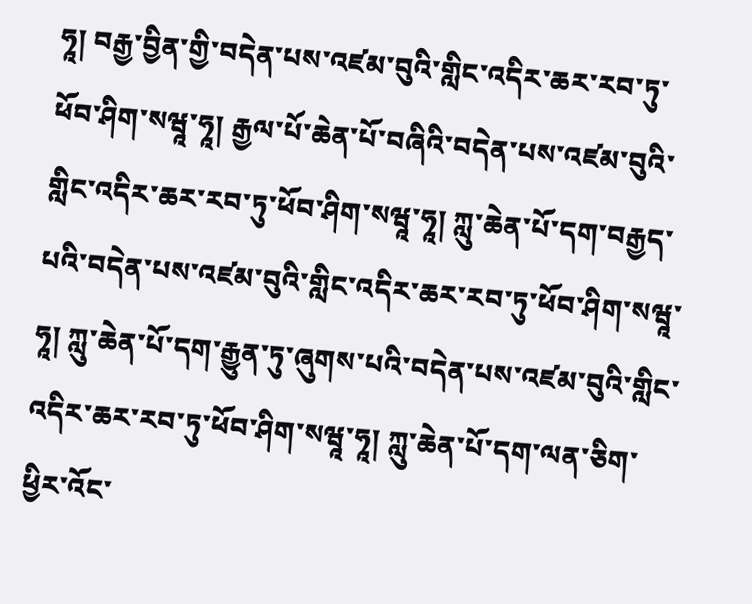ཧཱ། བརྒྱ་བྱིན་གྱི་བདེན་པས་འཛམ་བུའི་གླིང་འདིར་ཆར་རབ་ཏུ་ཕོབ་ཤིག་སཝཱ་ཧཱ། རྒྱལ་པོ་ཆེན་པོ་བཞིའི་བདེན་པས་འཛམ་བུའི་གླིང་འདིར་ཆར་རབ་ཏུ་ཕོབ་ཤིག་སཝཱ་ཧཱ། ཀླུ་ཆེན་པོ་དག་བརྒྱད་པའི་བདེན་པས་འཛམ་བུའི་གླིང་འདིར་ཆར་རབ་ཏུ་ཕོབ་ཤིག་སཝཱ་ཧཱ། ཀླུ་ཆེན་པོ་དག་རྒྱུན་ཏུ་ཞུགས་པའི་བདེན་པས་འཛམ་བུའི་གླིང་འདིར་ཆར་རབ་ཏུ་ཕོབ་ཤིག་སཝཱ་ཧཱ། ཀླུ་ཆེན་པོ་དག་ལན་ཅིག་ཕྱིར་འོང་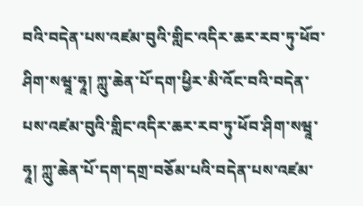བའི་བདེན་པས་འཛམ་བུའི་གླིང་འདིར་ཆར་རབ་ཏུ་ཕོབ་ཤིག་སཝཱ་ཧཱ། ཀླུ་ཆེན་པོ་དག་ཕྱིར་མི་འོང་བའི་བདེན་པས་འཛམ་བུའི་གླིང་འདིར་ཆར་རབ་ཏུ་ཕོབ་ཤིག་སཝཱ་ཧཱ། ཀླུ་ཆེན་པོ་དག་དགྲ་བཅོམ་པའི་བདེན་པས་འཛམ་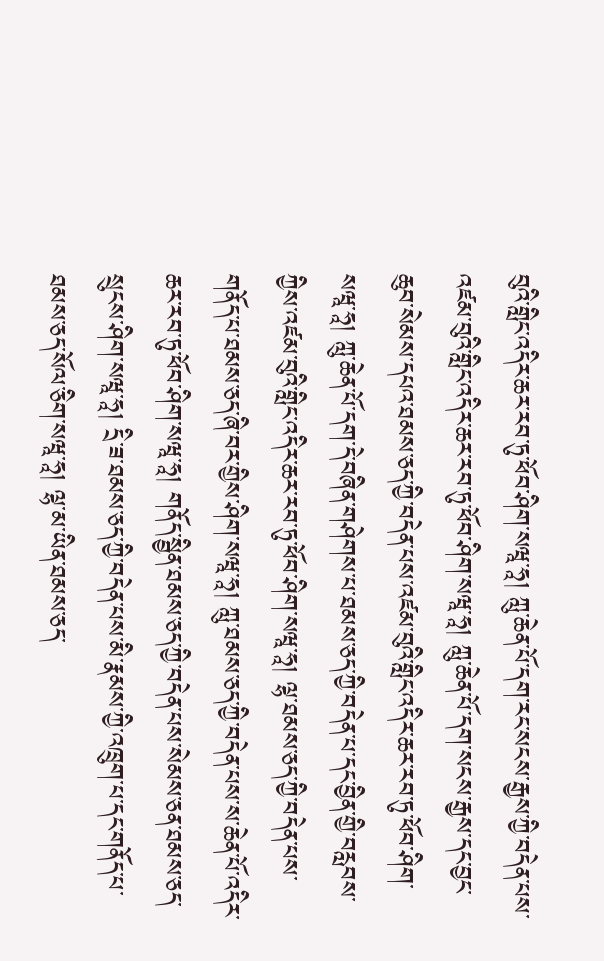བུའི་གླིང་འདིར་ཆར་རབ་ཏུ་ཕོབ་ཤིག་སཝཱ་ཧཱ། ཀླུ་ཆེན་པོ་དག་རང་སངས་རྒྱས་ཀྱི་བདེན་པས་འཛམ་བུའི་གླིང་འདིར་ཆར་རབ་ཏུ་ཕོབ་ཤིག་སཝཱ་ཧཱ། ཀླུ་ཆེན་པོ་དག་སངས་རྒྱས་དང་བྱང་ཆུབ་སེམས་དཔའ་ཐམས་ཅད་ཀྱི་བདེན་པས་འཛམ་བུའི་གླིང་འདིར་ཆར་རབ་ཏུ་ཕོབ་ཤིག་སཝཱ་ཧཱ། ཀླུ་ཆེན་པོ་དག་དེ་བཞིན་གཤེགས་པ་ཐམས་ཅད་ཀྱི་བདེན་པ་དང་བྱིན་གྱི་བརླབས་ཀྱིས་འཛམ་བུའི་གླིང་འདིར་ཆར་རབ་ཏུ་ཕོབ་ཤིག་སཝཱ་ཧཱ། ལྷ་ཐམས་ཅད་ཀྱི་བདེན་པས་གནོད་པ་ཐམས་ཅད་ཞི་བར་གྱིས་ཤིག་སཝཱ་ཧཱ། ཀླུ་ཐམས་ཅད་ཀྱི་བདེན་པས་ས་ཆེན་པོ་འདིར་ཆར་རབ་ཏུ་ཕོབ་ཤིག་སཝཱ་ཧཱ། གནོད་སྦྱིན་ཐམས་ཅད་ཀྱི་བདེན་པས་སེམས་ཅན་ཐམས་ཅད་སྲུངས་ཤིག་སཝཱ་ཧཱ། དྲི་ཟ་ཐམས་ཅད་ཀྱི་བདེན་པས་མི་རྣམས་ཀྱི་འཁྲུག་པ་དང་གནོད་པ་ཐམས་ཅད་སོལ་ཅིག་སཝཱ་ཧཱ། ལྷ་མ་ཡིན་ཐམས་ཅད་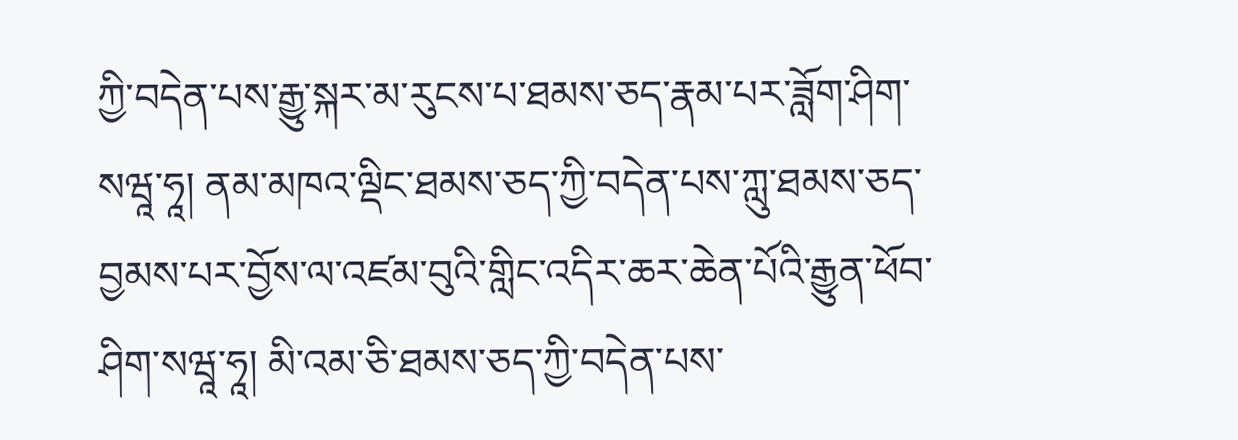ཀྱི་བདེན་པས་རྒྱུ་སྐར་མ་རུངས་པ་ཐམས་ཅད་རྣམ་པར་ཟློག་ཤིག་སཝཱ་ཧཱ། ནམ་མཁའ་ལྡིང་ཐམས་ཅད་ཀྱི་བདེན་པས་ཀླུ་ཐམས་ཅད་བྱམས་པར་བྱོས་ལ་འཛམ་བུའི་གླིང་འདིར་ཆར་ཆེན་པོའི་རྒྱུན་ཕོབ་ཤིག་སཝཱ་ཧཱ། མི་འམ་ཅི་ཐམས་ཅད་ཀྱི་བདེན་པས་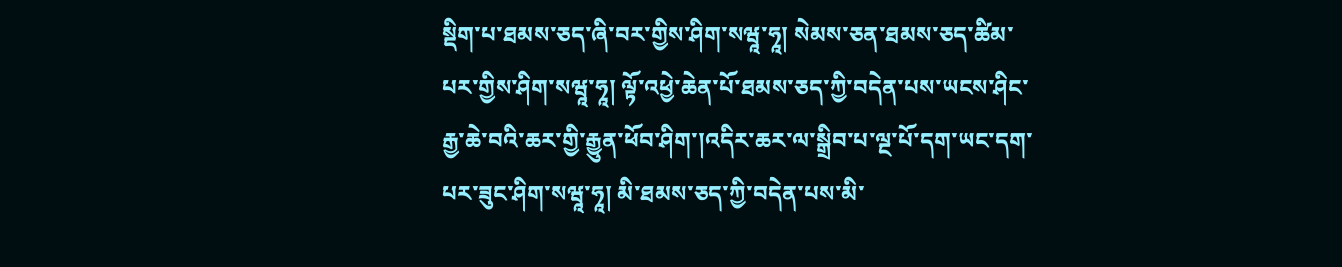སྡིག་པ་ཐམས་ཅད་ཞི་བར་གྱིས་ཤིག་སཝཱ་ཧཱ། སེམས་ཅན་ཐམས་ཅད་ཚིམ་པར་གྱིས་ཤིག་སཝཱ་ཧཱ། ལྟོ་འཕྱེ་ཆེན་པོ་ཐམས་ཅད་ཀྱི་བདེན་པས་ཡངས་ཤིང་རྒྱ་ཆེ་བའི་ཆར་གྱི་རྒྱུན་ཕོབ་ཤིག་།འདིར་ཆར་ལ་སྒྲིབ་པ་ལྔ་པོ་དག་ཡང་དག་པར་ཟུང་ཤིག་སཝཱ་ཧཱ། མི་ཐམས་ཅད་ཀྱི་བདེན་པས་མི་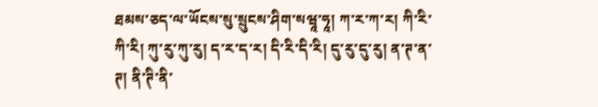ཐམས་ཅད་ལ་ཡོངས་སུ་སྲུངས་ཤིག་སཝཱ་ཧཱ། ཀ་ར་ཀ་ར། ཀི་རི་ཀི་རི། ཀུ་རུ་ཀུ་རུ། ད་ར་ད་ར། དི་རི་དི་རི། དུ་རུ་དུ་རུ། ན་ཊ་ན་ཊ། ནི་ཊི་ནི་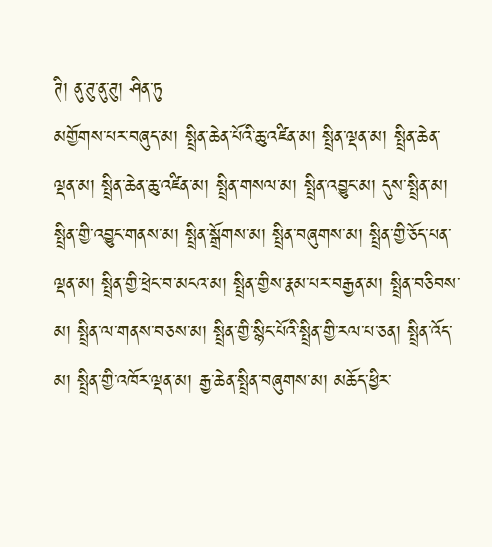ཊི། ནུ་ཊུ་ནུ་ཊུ། ཤིན་ཏུ
མགྱོགས་པར་བཞུད་མ། སྤྲིན་ཆེན་པོའི་ཆུ་འཛིན་མ། སྤྲིན་ལྡན་མ། སྤྲིན་ཆེན་ལྡན་མ། སྤྲིན་ཆེན་ཆུ་འཛིན་མ། སྤྲིན་གསལ་མ། སྤྲིན་འབྱུང་མ། དུས་སྤྲིན་མ། སྤྲིན་གྱི་འབྱུང་གནས་མ། སྤྲིན་སྒྲོགས་མ། སྤྲིན་བཞུགས་མ། སྤྲིན་གྱི་ཅོད་པན་ལྡན་མ། སྤྲིན་གྱི་ཕྲེང་བ་མངའ་མ། སྤྲིན་གྱིས་རྣམ་པར་བརྒྱན་མ། སྤྲིན་བཅིབས་མ། སྤྲིན་ལ་གནས་བཅས་མ། སྤྲིན་གྱི་སྙིང་པོའི་སྤྲིན་གྱི་རལ་པ་ཅན། སྤྲིན་འོད་མ། སྤྲིན་གྱི་འཁོར་ལྡན་མ། རྒྱ་ཆེན་སྤྲིན་བཞུགས་མ། མཆོད་ཕྱིར་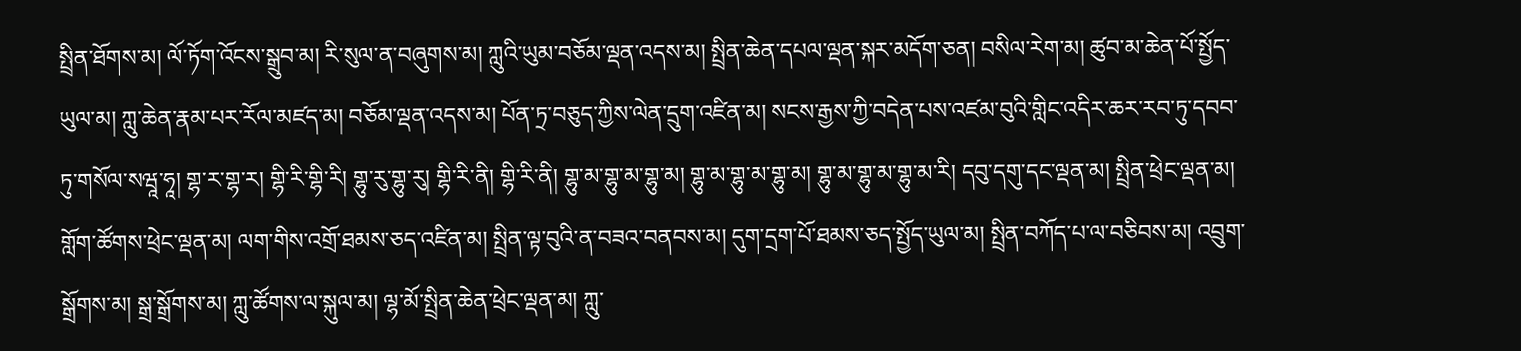སྤྲིན་ཐོགས་མ། ལོ་ཏོག་འོངས་སྒྲུབ་མ། རི་སུལ་ན་བཞུགས་མ། ཀླུའི་ཡུམ་བཅོམ་ལྡན་འདས་མ། སྤྲིན་ཆེན་དཔལ་ལྡན་སྐར་མདོག་ཅན། བསིལ་རེག་མ། ཚུབ་མ་ཆེན་པོ་སྤྱོད་ཡུལ་མ། ཀླུ་ཆེན་རྣམ་པར་རོལ་མཛད་མ། བཅོམ་ལྡན་འདས་མ། པོན་ཏྲ་བཅུད་ཀྱིས་ལེན་དྲུག་འཛིན་མ། སངས་རྒྱས་ཀྱི་བདེན་པས་འཛམ་བུའི་གླིང་འདིར་ཆར་རབ་ཏུ་དབབ་ཏུ་གསོལ་སཝཱ་ཧཱ། གྷ་ར་གྷ་ར། གྷི་རི་གྷི་རི། གྷུ་རུ་གྷུ་རུ། གྷི་རི་ནི། གྷི་རི་ནི། གྷུ་མ་གྷུ་མ་གྷུ་མ། གྷུ་མ་གྷུ་མ་གྷུ་མ། གྷུ་མ་གྷུ་མ་གྷུ་མ་རི། དབུ་དགུ་དང་ལྡན་མ། སྤྲིན་ཕྲེང་ལྡན་མ། གློག་ཚོགས་ཕྲེང་ལྡན་མ། ལག་གིས་འགྲོ་ཐམས་ཅད་འཛིན་མ། སྤྲིན་ལྟ་བུའི་ན་བཟའ་བནབས་མ། དུག་དྲག་པོ་ཐམས་ཅད་སྤྱོད་ཡུལ་མ། སྤྲིན་བཀོད་པ་ལ་བཅིབས་མ། འབྲུག་སྒྲོགས་མ། སྒྲ་སྒྲོགས་མ། ཀླུ་ཚོགས་ལ་སྐུལ་མ། ལྷ་མོ་སྤྲིན་ཆེན་ཕྲེང་ལྡན་མ། ཀླུ་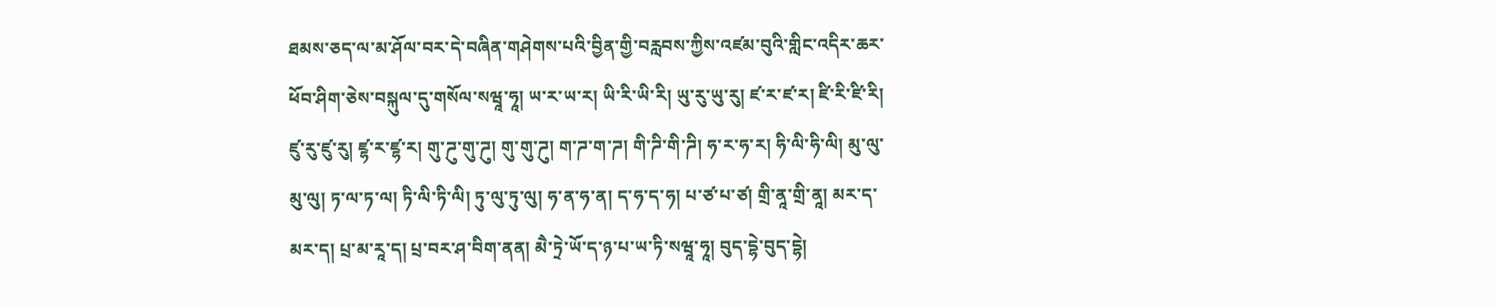ཐམས་ཅད་ལ་མ་ཤོལ་བར་དེ་བཞིན་གཤེགས་པའི་བྱིན་གྱི་བརླབས་ཀྱིས་འཛམ་བུའི་གླིང་འདིར་ཆར་ཕོབ་ཤིག་ཅེས་བསྐུལ་དུ་གསོལ་སཝཱ་ཧཱ། ཡ་ར་ཡ་ར། ཡི་རི་ཡི་རི། ཡུ་རུ་ཡུ་རུ། ཛ་ར་ཛ་ར། ཛི་རི་ཛི་རི། ཛུ་རུ་ཛུ་རུ། ཛྷ་ར་ཛྷ་ར། གུ་ཌུ་གུ་ཌུ། གུ་གུ་ཌུ། ག་ཌ་ག་ཌ། གི་ཌི་གི་ཌི། ཧ་ར་ཧ་ར། ཧི་ལི་ཧི་ལི། མུ་ལུ་མུ་ལུ། ཏ་ལ་ཏ་ལ། ཏི་ལི་ཏི་ལི། ཏུ་ལུ་ཏུ་ལུ། ཧ་ན་ཧ་ན། ད་ཧ་ད་ཧ། པ་ཙ་པ་ཙ། གྲི་ནཱ་གྲི་ནཱ། མར་ད་མར་ད། པྲ་མ་རཱ་ད། པྲ་བར་ཤ་བིག་ནན། མཻ་ཏྲེ་ཡོ་ད་ཉ་པ་ཡ་ཏི་སཝཱ་ཧཱ། བུད་དྷེ་བུད་དྷེ།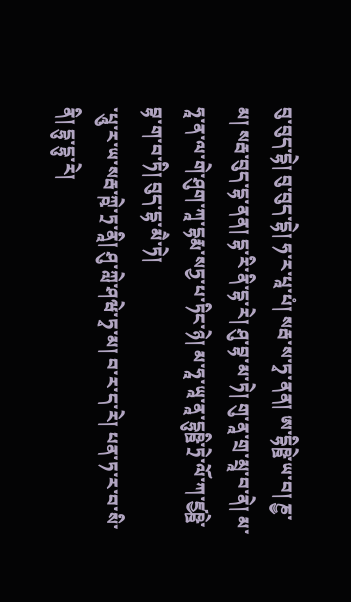བུ་བུད་དྷེ། བུ་བུད་དྷེ། ཧ་ར་པཱ་པཾ། སརྦ་ས་ཏྭ་ནན། ཨ་དྷིཥྛེ་ཡ་བ། ཎྱ་མ། སརྦ་བུད་དྷ་ནན། དྷ་རི་ནི་དྷ་རེ། ཤུ་བྷ་མ་ཏེ། གུ་ནཱ་གྲ་མྲཱ་བ་ནེ། མ་ཧཱ་ན་ལ་གེ་ཤུག་ཀཱ་དྷརྨ་སཏྱ་པ་ཏིང་ཉེ། མ་ཧཱ་ཡཱ་ནཱ་དྷུཥྛི་ཏྲེ་ལོ་ཀ་ཛྱཥྛེ་བྷ་ག་བ་ཏི། བུད་དྷ་མཻ་ཏེ།
་པཱུ་ར་ཡ་སརྦ་ཀྵེ་ཏྲ་ནཱི། ཤུ་ཀླེ་ཤཝེ་ཏྭ་མ། བ་ར་ད་རེ། པན་ཏ་ར་བ་སི་ནི། དྷུ་དྷུ་རེ།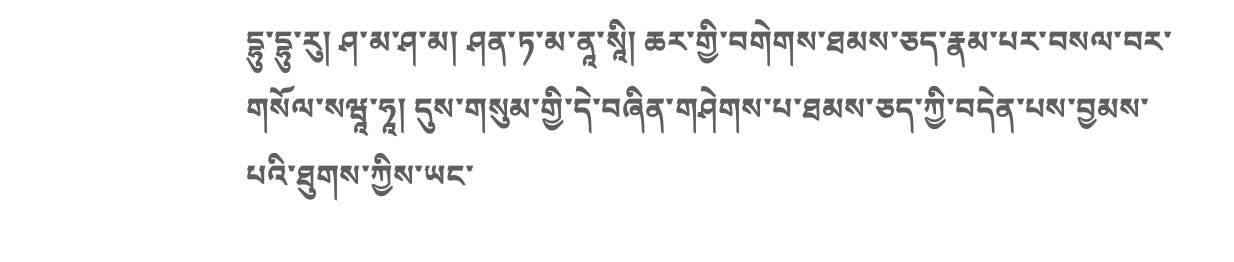དྷུ་དྷུ་རུ། ཤ་མ་ཤ་མ། ཤན་ཏ་མ་ནཱ་སཱི། ཆར་གྱི་བགེགས་ཐམས་ཅད་རྣམ་པར་བསལ་བར་གསོལ་སཝཱ་ཧཱ། དུས་གསུམ་གྱི་དེ་བཞིན་གཤེགས་པ་ཐམས་ཅད་ཀྱི་བདེན་པས་བྱམས་པའི་ཐུགས་ཀྱིས་ཡང་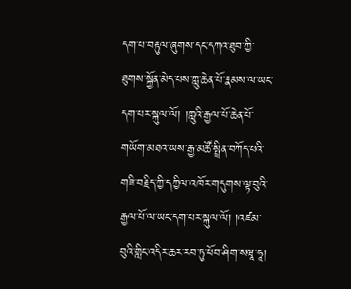དག་པ་བརྟུལ་ཞུགས་དང་དཀའ་ཐུབ་ཀྱི་ཐུགས་སྐྱོན་མེད་པས་ཀླུ་ཆེན་པོ་རྣམས་ལ་ཡང་དག་པར་སྐུལ་ལོ། །ཀླུའི་རྒྱལ་པོ་ཆེན་པོ་གཡོག་མཐའ་ཡས་རྒྱ་མཚོ་སྤྲིན་བཀོད་པའི་གཟི་བརྗིད་ཀྱི་དཀྱིལ་འཁོར་གདུགས་ལྟ་བུའི་རྒྱལ་པོ་ལ་ཡང་དག་པར་སྐུལ་ལོ། །འཛམ་བུའི་གླིང་འདིར་ཆར་རབ་ཏུ་ཕོབ་ཤིག་སཝཱ་ཧཱ།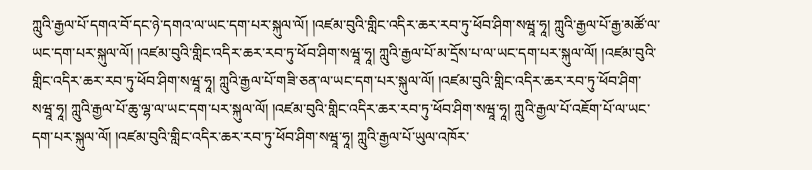ཀླུའི་རྒྱལ་པོ་དགའ་བོ་དང་ཉེ་དགའ་ལ་ཡང་དག་པར་སྐུལ་ལོ། །འཛམ་བུའི་གླིང་འདིར་ཆར་རབ་ཏུ་ཕོབ་ཤིག་སཝཱ་ཧཱ། ཀླུའི་རྒྱལ་པོ་རྒྱ་མཚོ་ལ་ཡང་དག་པར་སྐུལ་ལོ། །འཛམ་བུའི་གླིང་འདིར་ཆར་རབ་ཏུ་ཕོབ་ཤིག་སཝཱ་ཧཱ། ཀླུའི་རྒྱལ་པོ་མ་དྲོས་པ་ལ་ཡང་དག་པར་སྐུལ་ལོ། །འཛམ་བུའི་གླིང་འདིར་ཆར་རབ་ཏུ་ཕོབ་ཤིག་སཝཱ་ཧཱ། ཀླུའི་རྒྱལ་པོ་གཟི་ཅན་ལ་ཡང་དག་པར་སྐུལ་ལོ། །འཛམ་བུའི་གླིང་འདིར་ཆར་རབ་ཏུ་ཕོབ་ཤིག་སཝཱ་ཧཱ། ཀླུའི་རྒྱལ་པོ་ཆུ་ལྷ་ལ་ཡང་དག་པར་སྐུལ་ལོ། །འཛམ་བུའི་གླིང་འདིར་ཆར་རབ་ཏུ་ཕོབ་ཤིག་སཝཱ་ཧཱ། ཀླུའི་རྒྱལ་པོ་འཇོག་པོ་ལ་ཡང་དག་པར་སྐུལ་ལོ། །འཛམ་བུའི་གླིང་འདིར་ཆར་རབ་ཏུ་ཕོབ་ཤིག་སཝཱ་ཧཱ། ཀླུའི་རྒྱལ་པོ་ཡུལ་འཁོར་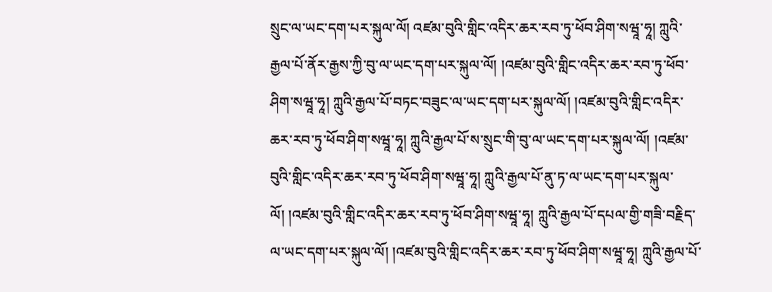སྲུང་ལ་ཡང་དག་པར་སྐུལ་ལོ། འཛམ་བུའི་གླིང་འདིར་ཆར་རབ་ཏུ་ཕོབ་ཤིག་སཝཱ་ཧཱ། ཀླུའི་རྒྱལ་པོ་ནོར་རྒྱས་ཀྱི་བུ་ལ་ཡང་དག་པར་སྐུལ་ལོ། །འཛམ་བུའི་གླིང་འདིར་ཆར་རབ་ཏུ་ཕོབ་ཤིག་སཝཱ་ཧཱ། ཀླུའི་རྒྱལ་པོ་བཏང་བཟུང་ལ་ཡང་དག་པར་སྐུལ་ལོ། །འཛམ་བུའི་གླིང་འདིར་ཆར་རབ་ཏུ་ཕོབ་ཤིག་སཝཱ་ཧཱ། ཀླུའི་རྒྱལ་པོ་ས་སྲུང་གི་བུ་ལ་ཡང་དག་པར་སྐུལ་ལོ། །འཛམ་བུའི་གླིང་འདིར་ཆར་རབ་ཏུ་ཕོབ་ཤིག་སཝཱ་ཧཱ། ཀླུའི་རྒྱལ་པོ་ནུ་ཏ་ལ་ཡང་དག་པར་སྐུལ་ལོ། །འཛམ་བུའི་གླིང་འདིར་ཆར་རབ་ཏུ་ཕོབ་ཤིག་སཝཱ་ཧཱ། ཀླུའི་རྒྱལ་པོ་དཔལ་གྱི་གཟི་བརྗིད་ལ་ཡང་དག་པར་སྐུལ་ལོ། །འཛམ་བུའི་གླིང་འདིར་ཆར་རབ་ཏུ་ཕོབ་ཤིག་སཝཱ་ཧཱ། ཀླུའི་རྒྱལ་པོ་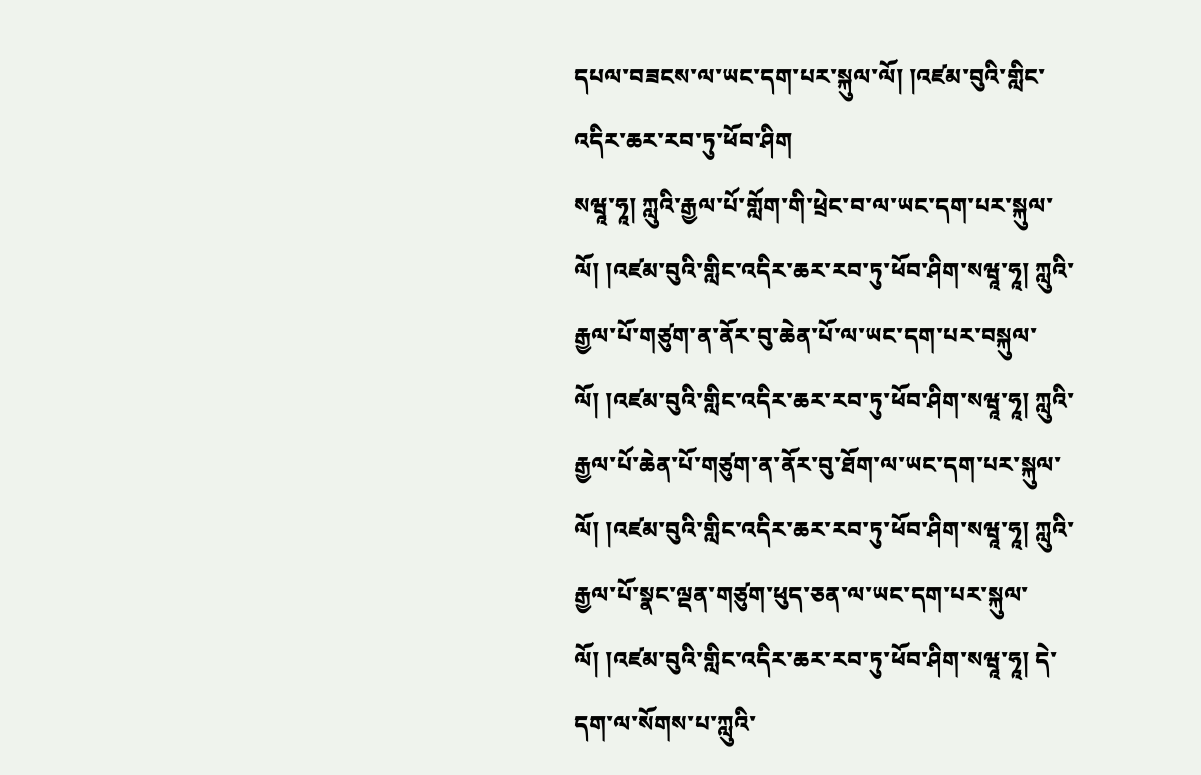དཔལ་བཟངས་ལ་ཡང་དག་པར་སྐུལ་ལོ། །འཛམ་བུའི་གླིང་འདིར་ཆར་རབ་ཏུ་ཕོབ་ཤིག
སཝཱ་ཧཱ། ཀླུའི་རྒྱལ་པོ་གློག་གི་ཕྲེང་བ་ལ་ཡང་དག་པར་སྐུལ་ལོ། །འཛམ་བུའི་གླིང་འདིར་ཆར་རབ་ཏུ་ཕོབ་ཤིག་སཝཱ་ཧཱ། ཀླུའི་རྒྱལ་པོ་གཙུག་ན་ནོར་བུ་ཆེན་པོ་ལ་ཡང་དག་པར་བསྐུལ་ལོ། །འཛམ་བུའི་གླིང་འདིར་ཆར་རབ་ཏུ་ཕོབ་ཤིག་སཝཱ་ཧཱ། ཀླུའི་རྒྱལ་པོ་ཆེན་པོ་གཙུག་ན་ནོར་བུ་ཐོག་ལ་ཡང་དག་པར་སྐུལ་ལོ། །འཛམ་བུའི་གླིང་འདིར་ཆར་རབ་ཏུ་ཕོབ་ཤིག་སཝཱ་ཧཱ། ཀླུའི་རྒྱལ་པོ་སྣང་ལྡན་གཙུག་ཕུད་ཅན་ལ་ཡང་དག་པར་སྐུལ་ལོ། །འཛམ་བུའི་གླིང་འདིར་ཆར་རབ་ཏུ་ཕོབ་ཤིག་སཝཱ་ཧཱ། དེ་དག་ལ་སོགས་པ་ཀླུའི་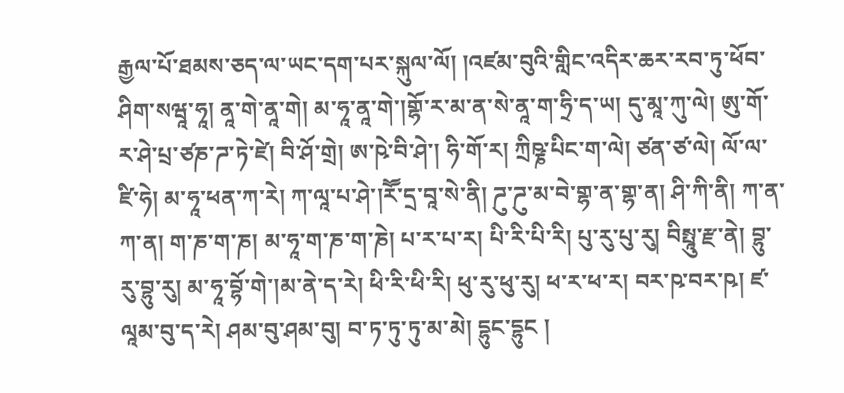རྒྱལ་པོ་ཐམས་ཅད་ལ་ཡང་དག་པར་སྐུལ་ལོ། །འཛམ་བུའི་གླིང་འདིར་ཆར་རབ་ཏུ་ཕོབ་ཤིག་སཝཱ་ཧཱ། ནཱ་གེ་ནཱ་གེ། མ་ཧཱ་ནཱ་གེ་།གྷོ་ར་མ་ན་སེ་ནཱ་ག་ཧྲི་ད་ཡ། དུ་མཱ་ཀུ་ལེ། ཨུ་གོ་ར་ཤེ་པྲ་ཙཎ་ཌ་ཏེ་ཛེ། བི་ཤོ་གྲེ། ཨ་ཥེ་བི་ཤེ་། ཧི་གོ་ར། ཀྲིཥྞ་པིང་ག་ལེ། ཙན་ཙ་ལེ། ལོ་ལ་ཛི་ཧེ། མ་ཧཱ་ཕན་ཀ་རེ། ཀ་ལཱ་པ་ཤེ་།རཽ་དྲ་བཱ་སེ་ནི། ཌུ་ཌུ་མ་བེ་གྷ་ན་གྷ་ན། ཤི་ཀི་ནི། ཀ་ན་ཀ་ན། ག་ཎ་ག་ཎ། མ་ཧཱ་ག་ཎ་ག་ཎེ། པ་ར་པ་ར། པི་རི་པི་རི། པུ་རུ་པུ་རུ། བིསྤཱུ་རྫ་ནེ། བྷུ་རུ་བྷུ་རུ། མ་ཧཱ་བྷོ་གེ་།མ་ནེ་ད་རེ། ཕི་རི་ཕི་རི། ཕུ་རུ་ཕུ་རུ། ཕ་ར་ཕ་ར། བར་ཥ་བར་ཥ། ཛ་ལཱམ་བུ་ད་རེ། ཤམ་བུ་ཤམ་བུ། བ་ཏ་ཏུ་ཏུ་མ་མེ། དྷུང་དྷུང །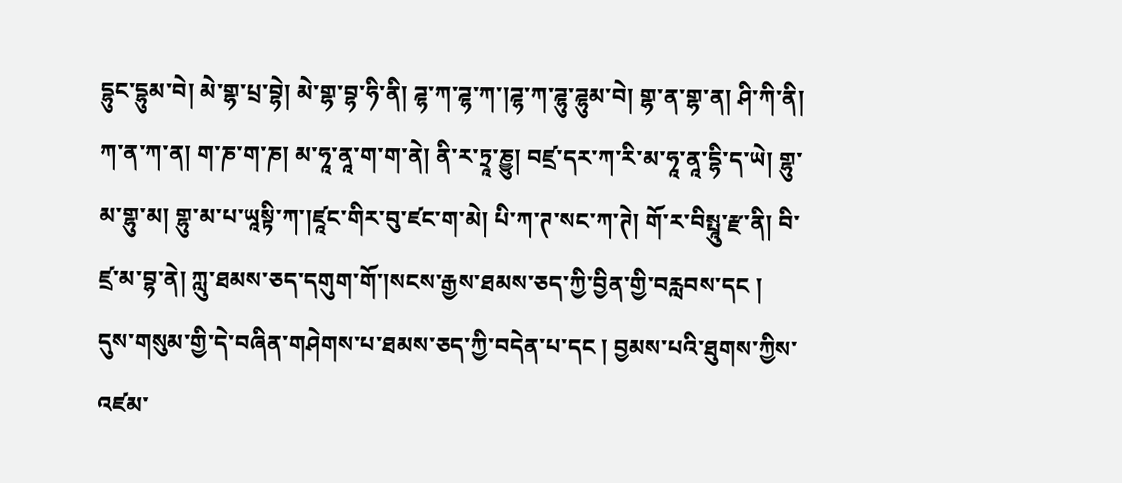དྷུང་དྷུམ་བེ། མེ་གྷ་པྲ་བྷེ། མེ་གྷ་བྷ་ཧི་ནི། ཌྷ་ཀ་ཌྷ་ཀ་།ཌྷ་ཀ་ཌྷུ་ཌྷུམ་བེ། གྷ་ན་གྷ་ན། ཤི་ཀི་ནི། ཀ་ན་ཀ་ན། ག་ཎ་ག་ཎ། མ་ཧཱ་ནཱ་ག་ག་ནེ། ནི་ར་ཏྲཱ་ཎྱུ། བཛྲ་དར་ཀ་རི་མ་ཧཱ་ནཱ་དྷི་ད་ཡེ། གྷུ་མ་གྷུ་མ། གྷུ་མ་པ་ཡཱསྟི་ཀ་།ཛཱང་གིར་བུ་ཛང་ག་མེ། པི་ཀ་ཊ་སང་ཀ་ཊེ། གོ་ར་བིསྤཱུ་རྫ་ནི། བི་ཛྲ་མ་བྷ་ནེ། ཀླུ་ཐམས་ཅད་དགུག་གོ་།སངས་རྒྱས་ཐམས་ཅད་ཀྱི་བྱིན་གྱི་བརླབས་དང ། དུས་གསུམ་གྱི་དེ་བཞིན་གཤེགས་པ་ཐམས་ཅད་ཀྱི་བདེན་པ་དང ། བྱམས་པའི་ཐུགས་ཀྱིས་འཛམ་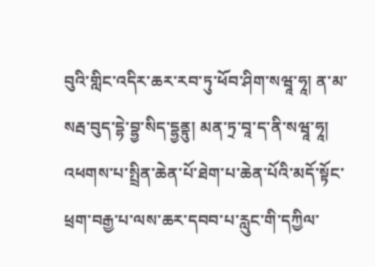བུའི་གླིང་འདིར་ཆར་རབ་ཏུ་ཕོབ་ཤིག་སཝཱ་ཧཱ། ན་མ་སརྦ་བུད་དྷེ་བྷྱ་སིད་དྷྱནྟུ། མན་ཏྲ་བཱ་ད་ནི་སཝཱ་ཧཱ། འཕགས་པ་སྤྲིན་ཆེན་པོ་ཐེག་པ་ཆེན་པོའི་མདོ་སྟོང་ཕྲག་བརྒྱ་པ་ལས་ཆར་དབབ་པ་རླུང་གི་དཀྱིལ་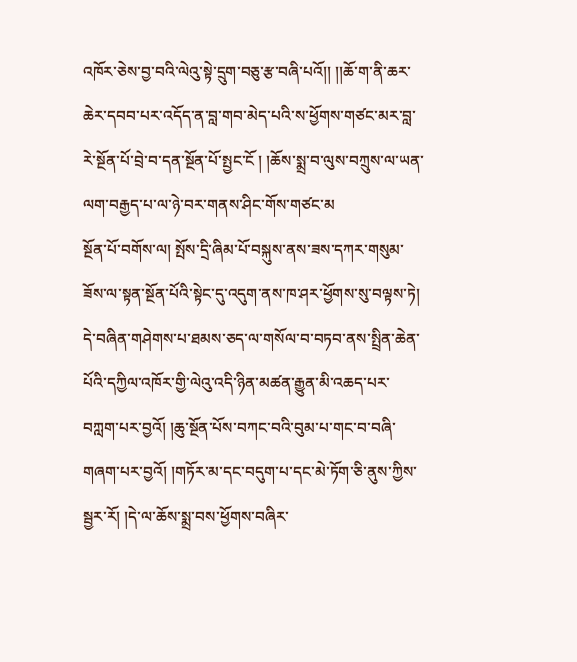འཁོར་ཅེས་བྱ་བའི་ལེའུ་སྟེ་དྲུག་བཅུ་རྩ་བཞི་པའོ།། །།ཆོ་ག་ནི་ཆར་ཆེར་དབབ་པར་འདོད་ན་བླ་གབ་མེད་པའི་ས་ཕྱོགས་གཙང་མར་བླ་རེ་སྔོན་པོ་བྲེ་བ་དན་སྔོན་པོ་སྤྱང་ངོ ། །ཆོས་སྨྲ་བ་ལུས་བཀྲུས་ལ་ཡན་ལག་བརྒྱད་པ་ལ་ཉེ་བར་གནས་ཤིང་གོས་གཙང་མ
སྔོན་པོ་བགོས་ལ། སྤོས་དྲི་ཞིམ་པོ་བསྐུས་ནས་ཟས་དཀར་གསུམ་ཟོས་ལ་སྟན་སྔོན་པོའི་སྟེང་དུ་འདུག་ནས་ཁ་ཤར་ཕྱོགས་སུ་བལྟས་ཏེ། དེ་བཞིན་གཤེགས་པ་ཐམས་ཅད་ལ་གསོལ་བ་བཏབ་ནས་སྤྲིན་ཆེན་པོའི་དཀྱིལ་འཁོར་གྱི་ལེའུ་འདི་ཉིན་མཚན་རྒྱུན་མི་འཆད་པར་བཀླག་པར་བྱའོ། །ཆུ་སྔོན་པོས་བཀང་བའི་བུམ་པ་གང་བ་བཞི་གཞག་པར་བྱའོ། །གཏོར་མ་དང་བདུག་པ་དང་མེ་ཏོག་ཅི་ནུས་ཀྱིས་སྦྱར་རོ། །དེ་ལ་ཆོས་སྨྲ་བས་ཕྱོགས་བཞིར་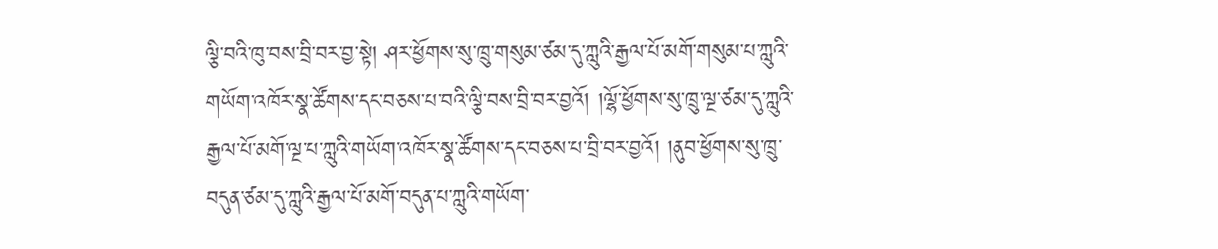ལྕི་བའི་ཁུ་བས་བྲི་བར་བྱ་སྟེ། ཤར་ཕྱོགས་སུ་ཁྲུ་གསུམ་ཙམ་དུ་ཀླུའི་རྒྱལ་པོ་མགོ་གསུམ་པ་ཀླུའི་གཡོག་འཁོར་སྣ་ཚོགས་དང་བཅས་པ་བའི་ལྕི་བས་བྲི་བར་བྱའོ། །ལྷོ་ཕྱོགས་སུ་ཁྲུ་ལྔ་ཙམ་དུ་ཀླུའི་རྒྱལ་པོ་མགོ་ལྔ་པ་ཀླུའི་གཡོག་འཁོར་སྣ་ཚོགས་དང་བཅས་པ་བྲི་བར་བྱའོ། །ནུབ་ཕྱོགས་སུ་ཁྲུ་བདུན་ཙམ་དུ་ཀླུའི་རྒྱལ་པོ་མགོ་བདུན་པ་ཀླུའི་གཡོག་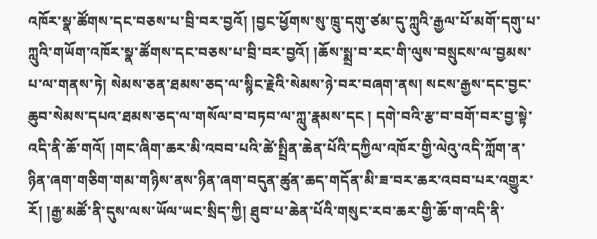འཁོར་སྣ་ཚོགས་དང་བཅས་པ་བྲི་བར་བྱའོ། །བྱང་ཕྱོགས་སུ་ཁྲུ་དགུ་ཙམ་དུ་ཀླུའི་རྒྱལ་པོ་མགོ་དགུ་པ་ཀླུའི་གཡོག་འཁོར་སྣ་ཚོགས་དང་བཅས་པ་བྲི་བར་བྱའོ། །ཆོས་སྨྲ་བ་རང་གི་ལུས་བསྲུངས་ལ་བྱམས་པ་ལ་གནས་ཏེ། སེམས་ཅན་ཐམས་ཅད་ལ་སྙིང་རྗེའི་སེམས་ཉེ་བར་བཞག་ནས། སངས་རྒྱས་དང་བྱང་ཆུབ་སེམས་དཔའ་ཐམས་ཅད་ལ་གསོལ་བ་བཏབ་ལ་ཀླུ་རྣམས་དང ། དགེ་བའི་རྩ་བ་བགོ་བར་བྱ་སྟེ་འདི་ནི་ཆོ་གའོ། །གང་ཞིག་ཆར་མི་འབབ་པའི་ཚེ་སྤྲིན་ཆེན་པོའི་དཀྱིལ་འཁོར་གྱི་ལེའུ་འདི་ཀློག་ན་ཉིན་ཞག་གཅིག་གམ་གཉིས་ནས་ཉིན་ཞག་བདུན་ཚུན་ཆད་གདོན་མི་ཟ་བར་ཆར་འབབ་པར་འགྱུར་རོ། །རྒྱ་མཚོ་ནི་དུས་ལས་ཡོལ་ཡང་སྲིད་ཀྱི། ཐུབ་པ་ཆེན་པོའི་གསུང་རབ་ཆར་གྱི་ཆོ་ག་འདི་ནི་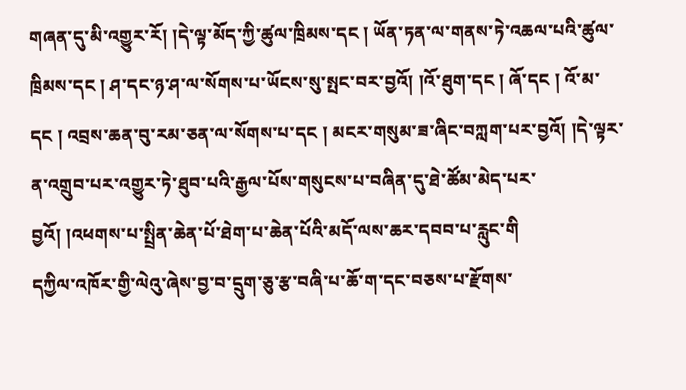གཞན་དུ་མི་འགྱུར་རོ། །དེ་ལྟ་མོད་ཀྱི་ཚུལ་ཁྲིམས་དང ། ཡོན་ཏན་ལ་གནས་ཏེ་འཆལ་པའི་ཚུལ་ཁྲིམས་དང ། ཤ་དང་ཉ་ཤ་ལ་སོགས་པ་ཡོངས་སུ་སྤང་བར་བྱའོ། །འོ་ཐུག་དང ། ཞོ་དང ། འོ་མ་དང ། འབྲས་ཆན་བུ་རམ་ཅན་ལ་སོགས་པ་དང ། མངར་གསུམ་ཟ་ཞིང་བཀླག་པར་བྱའོ། །དེ་ལྟར་ན་འགྲུབ་པར་འགྱུར་ཏེ་ཐུབ་པའི་རྒྱལ་པོས་གསུངས་པ་བཞིན་དུ་ཐེ་ཚོམ་མེད་པར་བྱའོ། །འཕགས་པ་སྤྲིན་ཆེན་པོ་ཐེག་པ་ཆེན་པོའི་མདོ་ལས་ཆར་དབབ་པ་རླུང་གི
དཀྱིལ་འཁོར་གྱི་ལེའུ་ཞེས་བྱ་བ་དྲུག་ཅུ་རྩ་བཞི་པ་ཆོ་ག་དང་བཅས་པ་རྫོགས་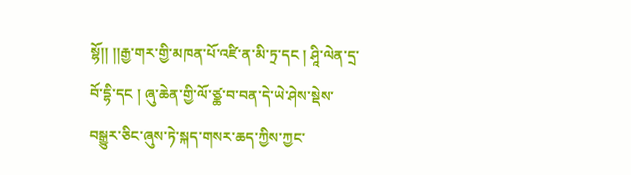སྷོ།། །།རྒྱ་གར་གྱི་མཁན་པོ་འཛི་ན་མི་ཏྲ་དང ། ཤཱི་ལེན་དྲ་བོ་དྷི་དང ། ཞུ་ཆེན་གྱི་ལོ་ཙྪ་བ་བན་དེ་ཡེ་ཤེས་སྡེས་བསྒྱུར་ཅིང་ཞུས་ཏེ་སྐད་གསར་ཆད་ཀྱིས་ཀྱང་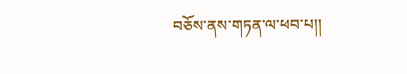བཅོས་ནས་གཏན་ལ་ཕབ་པ།།